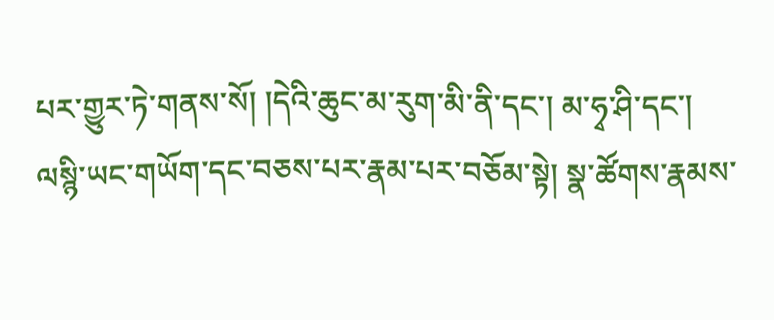པར་གྱུར་ཏེ་གནས་སོ། །དེའི་ཆུང་མ་རུག་མི་ནི་དང་། མ་ཧྭ་ཤི་དང་། ལསྙི་ཡང་གཡོག་དང་བཅས་པར་རྣམ་པར་བཅོམ་སྟེ། སྣ་ཚོགས་རྣམས་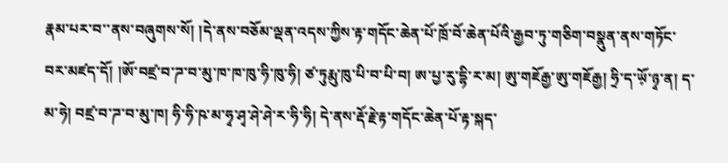རྣམ་པར་བ་་ནས་བཞུགས་སོ། །དེ་ནས་བཅོམ་ལྡན་འདས་ཀྱིས་རྟ་གདོང་ཆེན་པོ་ཁྲོ་བོ་ཆེན་པོའི་རྒྱབ་ཏུ་གཅིག་བསྣུན་ནས་གཏོང་བར་མཛད་དོ། །ཨོ་བཛྲ་བ་ཌ་བ་མུ་ཁ་ཁ་ཁུ་ཧི་ཁུ་ཧི། ཙ་ཏུརྨུ་ཁུ་པི་བ་པི་བ། ཨ་པྱ་རུ་དྷི་ར་མ། ཨུ་གཇོརྒྱ་ཨུ་གཇོརྒྱ། ཧྲི་ད་ཡོ༷་ཉྭ་ན། ད་མ་ཧེ། བཛྲ་བ་ཌ་བ་མུ་ཁ། ཧི་ཧི་ཥ་མ་ཧྭ་ཤྭ་ཤེ་ཤེ་ར་ཧི་ཧི། དེ་ནས་རྡོ་རྗེ་རྟ་གདོང་ཆེན་པོ་རྟ་སྐད་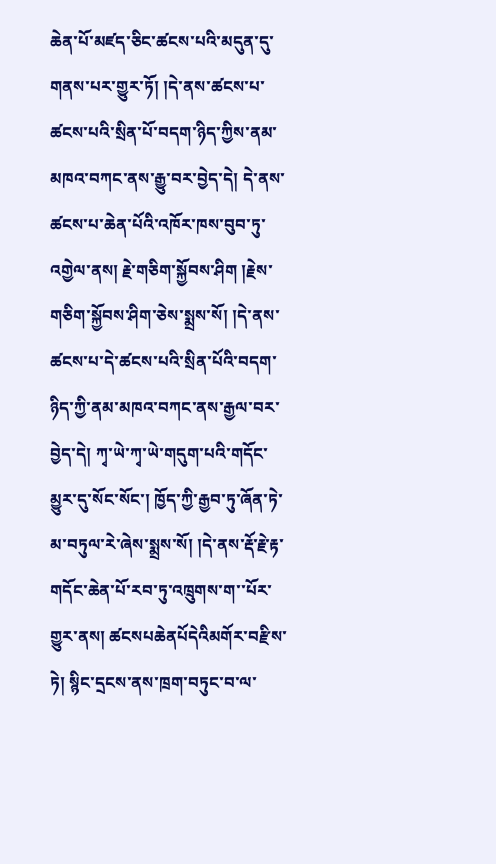ཆེན་པོ་མཛད་ཅིང་ཚངས་པའི་མདུན་དུ་གནས་པར་གྱུར་ཏོ། །དེ་ནས་ཚངས་པ་ཚངས་པའི་སྲིན་པོ་བདག་ཉིད་ཀྱིས་ནམ་མཁའ་བཀང་ནས་རྒྱུ་བར་བྱེད་དེ། དེ་ནས་ཚངས་པ་ཆེན་པོའི་འཁོར་ཁས་བུབ་ཏུ་འགྱེལ་ནས། རྗེ་གཅིག་སྐྱོབས་ཤིག །རྗེས་གཅིག་སྐྱོབས་ཤིག་ཅེས་སྨྲས་སོ། །དེ་ནས་ཚངས་པ་དེ་ཚངས་པའི་སྲིན་པོའི་བདག་ཉིད་ཀྱི་ནམ་མཁའ་བཀང་ནས་རྒྱལ་བར་བྱེད་དེ། ཀྭ་ཡེ་ཀྭ་ཡེ་གདུག་པའི་གདོང་མྱུར་དུ་སོང་སོང་། ཁྱོད་ཀྱི་རྒྱབ་ཏུ་ཞོན་ཏེ་མ་བཏུལ་རེ་ཞེས་སྨྲས་སོ། །དེ་ནས་རྡོ་རྗེ་རྟ་གདོང་ཆེན་པོ་རབ་ཏུ་འཁྲུགས་ག་་པོར་གྱུར་ནས། ཚངསཔཆེནཔོདེའིམགོར་བརྫིས་ཏེ། སྙིང་དྲངས་ནས་ཁྲག་བཏུང་བ་ལ་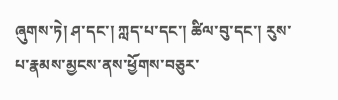ཞུགས་ཏེ། ཤ་དང་། ཀླད་པ་དང་། ཚིལ་བུ་དང་། རུས་པ་རྣམས་མྱངས་ནས་ཕྱོགས་བཅུར་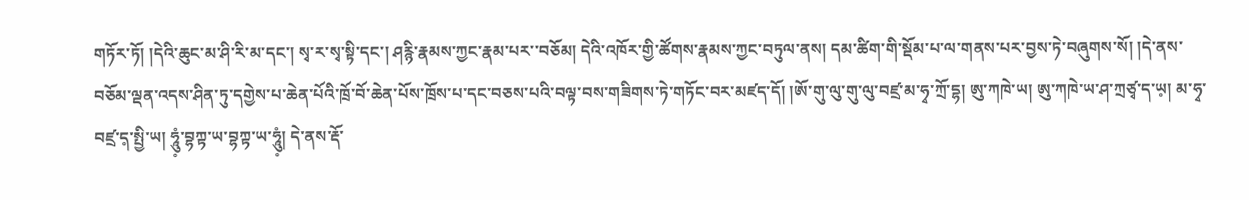གཏོར་ཏོ། །དེའི་ཆུང་མ་ཤི་རི་མ་དང་། སྭ་ར་སྭ་སྟི་དང་། ཤརྙི་རྣམས་ཀྱང་རྣམ་པར་་བཅོམ། དེའི་འཁོར་གྱི་ཚོགས་རྣམས་ཀྱང་བཏུལ་ནས། དམ་ཚིག་གི་སྡོམ་པ་ལ་གནས་པར་བྱས་ཏེ་བཞུགས་སོ། །དེ་ནས་བཅོམ་ལྡན་འདས་ཤིན་ཏུ་དགྱེས་པ་ཆེན་པོའི་ཁྲོ་བོ་ཆེན་པོས་ཁྲོས་པ་དང་བཅས་པའི་བལྟ་བས་གཟིགས་ཏེ་གཏོང་བར་མཛད་དོ། །ཨོ་གུ་ལུ་གུ་ལུ་བཛྲ་མ་ཧྭ་ཀྲོ་དྷ། ཨུ་ཀཁེ་ཡ། ཨུ་ཀཁེ་ཡ་ཤ་ཀྲཙྭ་ད་ཡ༷། མ་ཧྭ་བཛྲ་ད༷་སྤྱི་ཡ། ཧཱུཾ༷་བྷཀྟ་ཡ་བྷཀྟ་ཡ་ཧཱུཾ༷། དེ་ནས་རྡོ་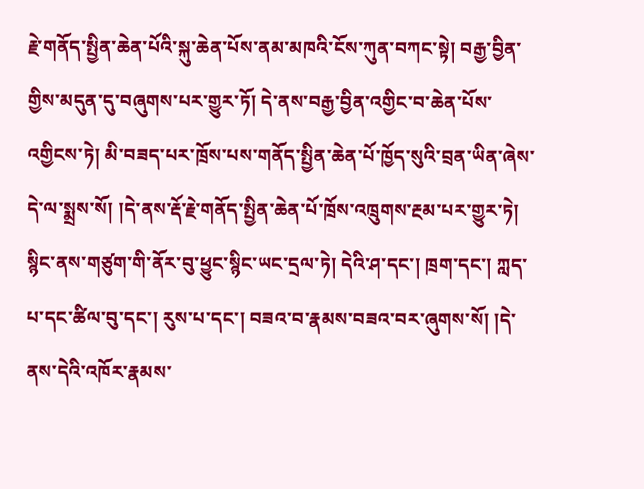རྗེ་གནོད་སྤྱིན་ཆེན་པོའི་སྐུ་ཆེན་པོས་ནམ་མཁའི་ངོས་ཀུན་བཀང་སྟེ། བརྒྱ་བྱིན་གྱིས་མདུན་དུ་བཞུགས་པར་གྱུར་ཏོ། དེ་ནས་བརྒྱ་བྱིན་འགྱིང་བ་ཆེན་པོས་འགྱིངས་ཏེ། མི་བཟད་པར་ཁྲོས་པས་གནོད་སྤྱིན་ཆེན་པོ་ཁྱོད་སུའི་བྲན་ཡིན་ཞེས་དེ་ལ་སྨྲས་སོ། །དེ་ནས་རྡོ་རྗེ་གནོད་སྤྱིན་ཆེན་པོ་ཁྲོས་འཁྲུགས་རྔམ་པར་གྱུར་ཏེ། སྙིང་ནས་གཙུག་གི་ནོར་བུ་ཕྱུང་སྙིང་ཡང་དྲལ་ཏེ། དེའི་ཤ་དང་། ཁྲག་དང་། ཀླད་པ་དང་ཚིལ་བུ་དང་། རུས་པ་དང་། བཟའ་བ་རྣམས་བཟའ་བར་ཞུགས་སོ། །དེ་ནས་དེའི་འཁོར་རྣམས་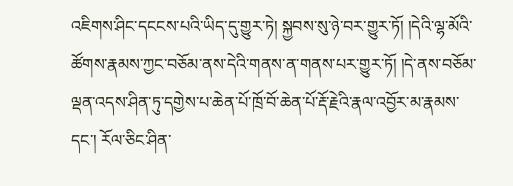འཇིགས་ཤིང་དངངས་པའི་ཡིད་དུ་གྱུར་ཏེ། སྐྱབས་སུ་ཉེ་བར་གྱུར་ཏོ། །དེའི་ལྷ་མོའི་ཚོགས་རྣམས་ཀྱང་བཅོམ་ནས་དེའི་གནས་ན་གནས་པར་གྱུར་ཏོ། །དེ་ནས་བཅོམ་ལྡན་འདས་ཤིན་ཏུ་དགྱེས་པ་ཆེན་པོ་ཁྲོ་བོ་ཆེན་པོ་རྡོ་རྗེའི་རྣལ་འབྱོར་མ་རྣམས་དང་། རོལ་ཅིང་ཤིན་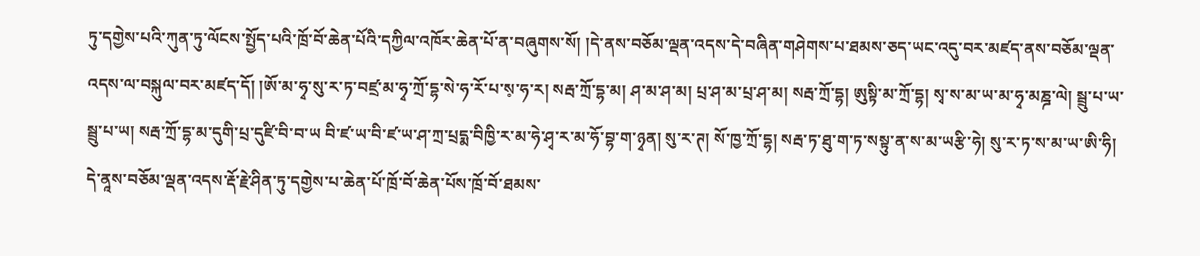ཏུ་དགྱེས་པའི་ཀུན་ཏུ་ལོངས་སྤྱོད་པའི་ཁྲོ་བོ་ཆེན་པོའི་དཀྱིལ་འཁོར་ཆེན་པོ་ན་བཞུགས་སོ། །དེ་ནས་བཅོམ་ལྡན་འདས་དེ་བཞིན་གཤེགས་པ་ཐམས་ཅད་ཡང་འདུ་བར་མཛད་ནས་བཅོམ་ལྡན་འདས་ལ་བསྐུལ་བར་མཛད་དོ། །ཨོ་མ་ཧྭ་སུ་ར་ཏ་བཛྲ་མ་ཧྭ་ཀྲོ་དྷ་སེ་ཧ་རོ་པ་ས༷་ཧ་ར། སརྦ་ཀྲོ་དྷ་མ། ཤ་མ་ཤ་མ། པྲ་ཤ་མ་པྲ་ཤ་མ། སརྦ་ཀྲོ་དྷ། ཨུསྟི་མ་ཀྲོ་དྷ། སྭ་ས་མ་ཡ་མ་ཧྭ་མཎྜ་ལེ། སྦྲུ་པ་ཡ་སྦྲུ་པ་ཡ། སརྦ་ཀྲོ་དྷ་མ་དུགི་པྲ་དུཛི་བི་བ་ཡ བི་ཛ་ཡ་བི་ཛ་ཡ་ཤ་ཀྲ་པྲདྨ་བིཁྱི་ར་མ་ཧེ་ཤྭ་ར་མ་ཧོ་བྷ་ག་ཉྭན། སུ་ར་ཊ། སོ་ཁྱ་ཀྲོ་དྷ། སརྦ་ཏ་ཐུ་ག་ཏ་སསྟུ་ན་ས་མ་ཡརྩི་ཧེ། སུ་ར་ཏ་ས་མ་ཡ་ཨི་ཧི། དེ་ནཱས་བཅོམ་ལྡན་འདས་རྡོ་རྗེ་ཤིན་ཏུ་དགྱེས་པ་ཆེན་པོ་ཁྲོ་བོ་ཆེན་པོས་ཁྲོ་བོ་ཐམས་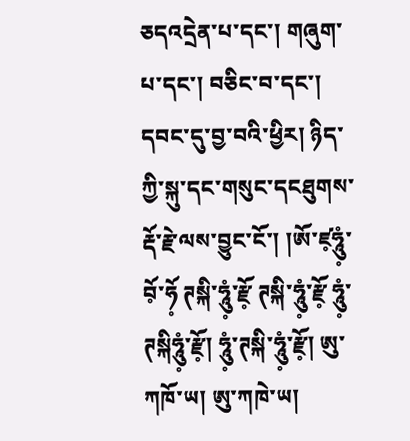ཅདའདྲེན་པ་དང་། གཞུག་པ་དང་། བཅིང་བ་དང་། དབང་དུ་བྱ་བའི་ཕྱིར། ཉིད་ཀྱི་སྐུ་དང་གསུང་དངཐུགས་རྡོ་རྗེ་ལས་བྱུང་ངོ་། །ཨོ་ཛ༷ཧཱུཾ༷་བོ༷་ཧོ༷ ཊསྐི་ཧཱུཾ༷་རྫོ༷ ཊསྐི་ཧཱུཾ༷་རྫོ༷ ཧཱུཾ༷་ཊསྐིཧཱུཾ༷་རྫོ༷། ཧཱུཾ༷་ཊསྐི་ཧཱུཾ༷་རྫོ༷། ཨུ་ཀཁོ་ཡ། ཨུ་ཀཁེ་ཡ།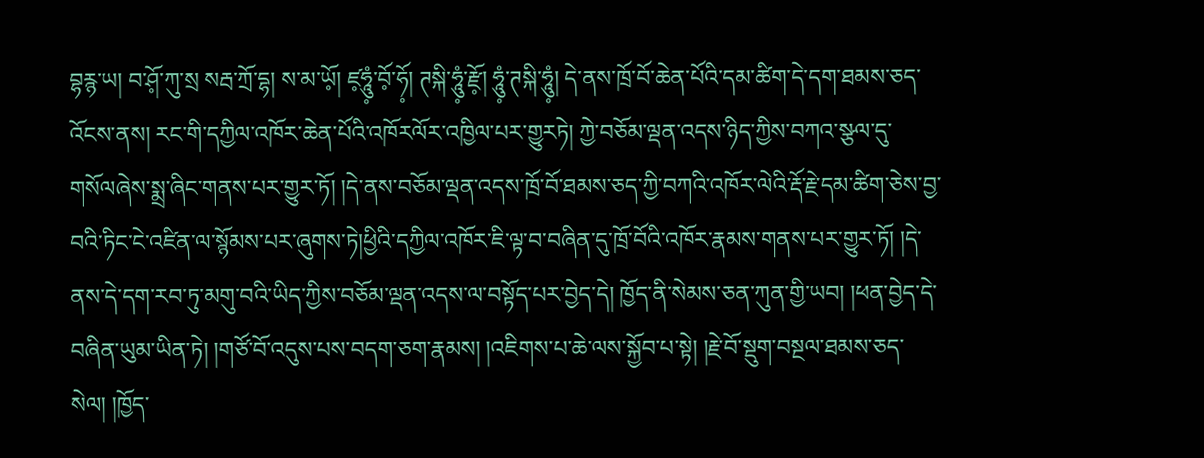བྷརྙ་ཡ། བ་ཤོ༷་ཀུ་སྲ སརྦ་ཀྲོ་དྷ། ས་མ་ཡོ༷། ཛ༷ཧཱུཾ༷་བོ༷་ཧོ༷། ཊསྐི་ཧཱུཾ༷་རྫོ༷། ཧཱུཾ༷་ཊསྐི་ཧཱུཾ༷། དེ་ནས་ཁྲོ་བོ་ཆེན་པོའི་དམ་ཚིག་དེ་དག་ཐམས་ཅད་འོངས་ནས། རང་གི་དཀྱིལ་འཁོར་ཆེན་པོའི་འཁོརལོར་འཁྱིལ་པར་གྱུརཏེ། ཀྱེ་བཅོམ་ལྡན་འདས་ཉིད་ཀྱིས་བཀའ་སྩལ་དུ་གསོལཞེས་སྨྲ་ཞིང་གནས་པར་གྱུར་ཏོ། །དེ་ནས་བཅོམ་ལྡན་འདས་ཁྲོ་བོ་ཐམས་ཅད་ཀྱི་བཀའི་འཁོར་ལེའི་རྡོ་རྗེ་དམ་ཚིག་ཅེས་བྱ་བའི་ཏིང་ངེ་འཛིན་ལ་སྙོམས་པར་ཞུགས་ཏེ།ཕྱིའི་དཀྱིལ་འཁོར་ཇི་ལྟ་བ་བཞིན་དུ་ཁྲོ་བོའི་འཁོར་རྣམས་གནས་པར་གྱུར་ཏོ། །དེ་ནས་དེ་དག་རབ་ཏུ་མགུ་བའི་ཡིད་ཀྱིས་བཅོམ་ལྡན་འདས་ལ་བསྟོད་པར་བྱེད་དེ། ཁྱོད་ནི་སེམས་ཅན་ཀུན་གྱི་ཡབ། །ཕན་བྱེད་དེ་བཞིན་ཡུམ་ཡིན་ཏེ། །གཙོ་བོ་འདུས་པས་བདག་ཅག་རྣམས། །འཇིགས་པ་ཆེ་ལས་སྐྱོབ་པ་སྟེ། །རྗེ་བོ་སྡུག་བསྔལ་ཐམས་ཅད་སེལ། །ཁྱོད་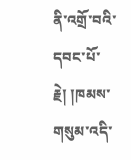ནི་འགྲོ་བའི་དབང་པོ་རྗེ། །ཁམས་གསུམ་འདི་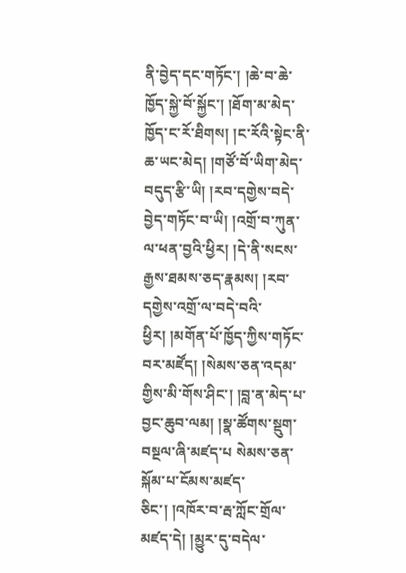ནི་བྱེད་དང་གཏོང་། །ཆེ་བ་ཆེ་ཁྱོད་སྐྱེ་བོ་སྐྱོང་། །ཐོག་མ་མེད་ཁྱོད་ང་རོ་ཐིགས། །ང་རོའི་སྟེང་ནི་ཆ་ཡང་མེད། །གཙོ་བོ་ཡིག་མེད་བདུད་རྩི་ཡི། །རབ་དགྱེས་བདེ་བྱེད་གཏོང་བ་ཡི། །འགྲོ་བ་ཀུན་ལ་ཕན་བྱའི་ཕྱིར། །དེ་ནི་སངས་རྒྱས་ཐམས་ཅད་རྣམས། །རབ་དགྱེས་འགྲོ་ལ་བདེ་བའི་ཕྱིར། །མགོན་པོ་ཁྱོད་ཀྱིས་གཏོང་བར་མཛོད། །སེམས་ཅན་འདམ་གྱིས་མི་གོས་ཤིང་། །བླ་ན་མེད་པ་བྱང་ཆུབ་ལམ། །སྣ་ཚོགས་སྡུག་བསྔལ་ཞི་མཛད་པ སེམས་ཅན་སྐོམ་པ་ངོམས་མཛད་ཅིང་། །འཁོར་བ་རྦ་ཀློང་གྲོལ་མཛད་དེ། །མྱུར་དུ་བདེལ་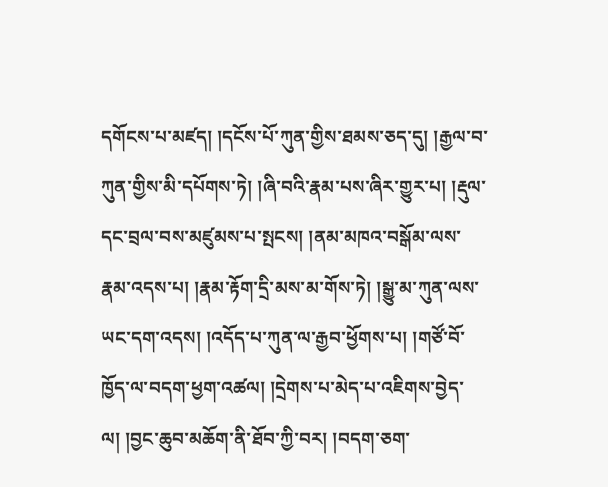དགོངས་པ་མཛད། །དངོས་པོ་ཀུན་གྱིས་ཐམས་ཅད་དུ། །རྒྱལ་བ་ཀུན་གྱིས་མི་དཔོགས་ཏེ། །ཞི་བའི་རྣམ་པས་ཞིར་གྱུར་པ། །རྡུལ་དང་བྲལ་བས་མཛུམས་པ་སྤངས། །ནམ་མཁའ་བསྒོམ་ལས་རྣམ་འདས་པ། །རྣམ་རྟོག་དྲི་མས་མ་གོས་ཏེ། །སྒྱུ་མ་ཀུན་ལས་ཡང་དག་འདས། །འདོད་པ་ཀུན་ལ་རྒྱབ་ཕྱོགས་པ། །གཙོ་བོ་ཁྱོད་ལ་བདག་ཕྱག་འཚལ། །དྲེགས་པ་མེད་པ་འཇིགས་བྱེད་ལ། །བྱང་ཆུབ་མཆོག་ནི་ཐོབ་ཀྱི་བར། །བདག་ཅག་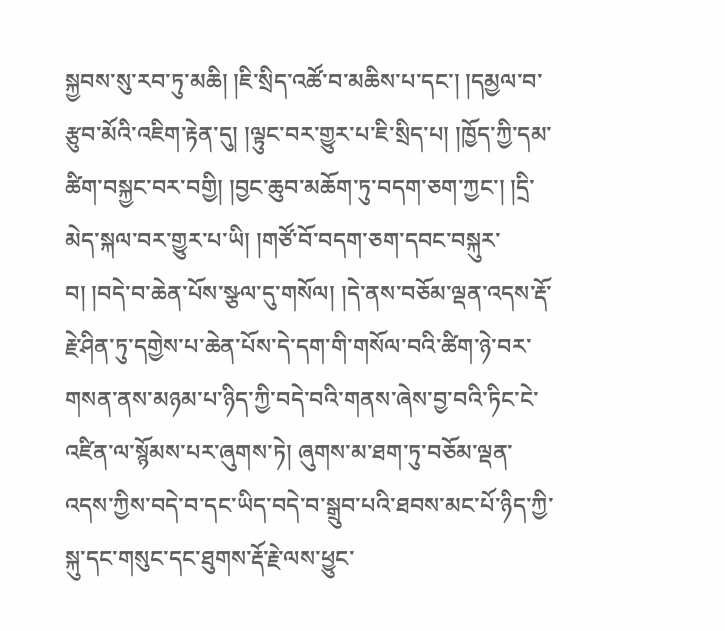སྐྱབས་སུ་རབ་ཏུ་མཆི། །ཇི་སྲིད་འཚོ་བ་མཆིས་པ་དང་། །དམྱལ་བ་རྩུབ་མོའི་འཇིག་རྟེན་དུ། །ལྟུང་བར་གྱུར་པ་ཇི་སྲིད་པ། །ཁྱོད་ཀྱི་དམ་ཚིག་བསྐྱང་བར་བགྱི། །བྱང་ཆུབ་མཆོག་ཏུ་བདག་ཅག་ཀྱང་། །དྲི་མེད་སྐལ་བར་གྱུར་པ་ཡི། །གཙོ་བོ་བདག་ཅག་དབང་བསྐུར་བ། །བདེ་བ་ཆེན་པོས་སྩལ་དུ་གསོལ། །དེ་ནས་བཅོམ་ལྡན་འདས་རྡོ་རྗེ་ཤིན་ཏུ་དགྱེས་པ་ཆེན་པོས་དེ་དག་གི་གསོལ་བའི་ཚིག་ཉེ་བར་གསན་ནས་མཉམ་པ་ཉིད་ཀྱི་བདེ་བའི་གནས་ཞེས་བྱ་བའི་ཏིང་ངེ་འཛིན་ལ་སྙོམས་པར་ཞུགས་ཏེ། ཞུགས་མ་ཐག་ཏུ་བཅོམ་ལྡན་འདས་ཀྱིས་བདེ་བ་དང་ཡིད་བདེ་བ་སྒྲུབ་པའི་ཐབས་མང་པོ་ཉིད་ཀྱི་སྐུ་དང་གསུང་དང་ཐུགས་རྡོ་རྗེ་ལས་ཕྱུང་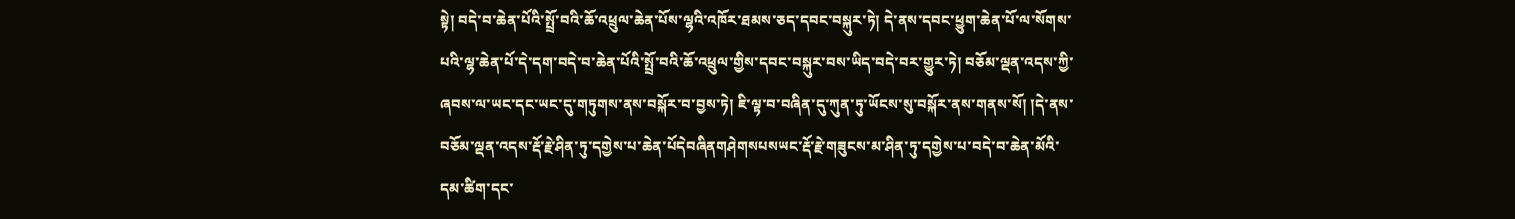སྟེ། བདེ་བ་ཆེན་པོའི་སྤྲོ་བའི་ཆོ་འཕྲུལ་ཆེན་པོས་ལྷའི་འཁོར་ཐམས་ཅད་དབང་བསྐུར་ཏེ། དེ་ནས་དབང་ཕྱུག་ཆེན་པོ་ལ་སོགས་པའི་ལྷ་ཆེན་པོ་དེ་དག་བདེ་བ་ཆེན་པོའི་སྤྲོ་བའི་ཆོ་འཕྲུལ་གྱིས་དབང་བསྐུར་བས་ཡིད་བདེ་བར་གྱུར་ཏེ། བཅོམ་ལྡན་འདས་ཀྱི་ཞབས་ལ་ཡང་དང་ཡང་དུ་གཏུགས་ནས་བསྐོར་བ་བྱས་ཏེ། ཇི་ལྟ་བ་བཞིན་དུ་ཀུན་ཏུ་ཡོངས་སུ་བསྐོར་ནས་གནས་སོ། །དེ་ནས་བཅོམ་ལྡན་འདས་རྡོ་རྗེ་ཤིན་ཏུ་དགྱེས་པ་ཆེན་པོདེབཞིནགཤེགསཔསཡང་རྡོ་རྗེ་གཟུངས་མ་ཤིན་ཏུ་དགྱེས་པ་བདེ་བ་ཆེན་མོའི་དམ་ཚིག་དང་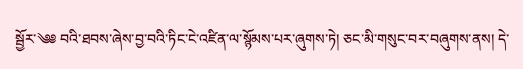སྦྱོར་༄༅ བའི་ཐབས་ཞེས་བྱ་བའི་ཏིང་ངེ་འཛིན་ལ་སྙོམས་པར་ཞུགས་ཏེ། ཅང་མི་གསུང་བར་བཞུགས་ནས། དེ་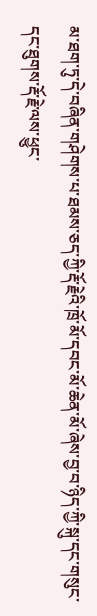མ་ཐག་ཏུ་དེ་བཞིན་གཤེགས་པ་ཐམས་ཅད་ཀྱི་རྡོ་རྗེའི་ཁྲོ་མོ་དབང་མོ་ཆེན་མོ་ཞེས་བྱ་བ་ཉིད་ཀྱི་སྐུ་དང་གསུང་དང་ཐུགས་རྡོ་རྗེ་ལས་ཕྱུང་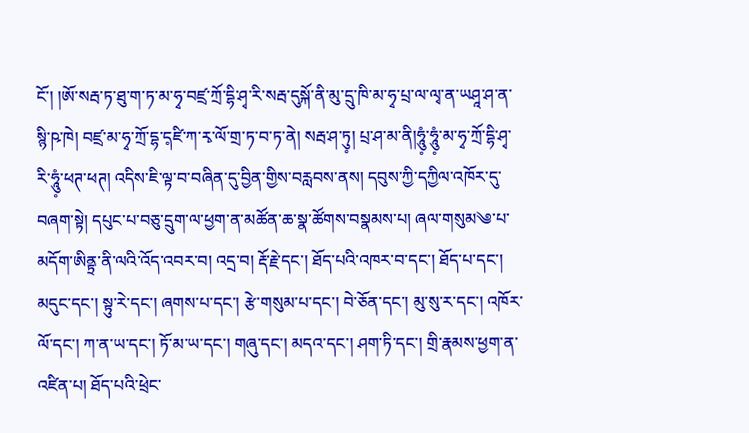ངོ་། །ཨོ་སརྦ་ཏ་ཐུ་ག་ཏ་མ་ཧྭ་བཛྲ་ཀྲོ་དྷི་ཤྭ་རི་སརྦ་དུསྐོ་ནི་མུ་དྲུ་ཁི་མ་ཧྭ་པྲ་ལ་ལྭ་ན་ཡཤཱ་ཤ་ན་སྙི་ཥ་ཁེ། བཛྲ་མ་ཧྭ་ཀྲོ་དྷ་ད༷ཛི་ཀ་རྭ་ལོ་གྲ་ཏ་བ་ཏ་ནེ། སརྦ་ཤ་ཏུ༷། པྲ་ཤ་མ་ནི།ཧཱུཾ༷་ཧཱུཾ༷་མ་ཧྭ་ཀྲོ་དྷི་ཤྭ་རི་ཧཱུཾ༷་ཕཊ་ཕཊ། འདིས་ཇི་ལྟ་བ་བཞིན་དུ་བྱིན་གྱིས་བརླབས་ནས། དབུས་ཀྱི་དཀྱིལ་འཁོར་དུ་བཞག་སྟེ། དཔུང་པ་བཅུ་དྲུག་ལ་ཕྱག་ན་མཚོན་ཆ་སྣ་ཚོགས་བསྣམས་པ། ཞལ་གསུམ༄་པ་མདོག་ཨིནྟྲ་ནི་ལའི་འོད་འབར་བ། འདྲ་བ། རྡོ་རྗེ་དང་། ཐོད་པའི་འཁར་བ་དང་། ཐོད་པ་དང་། མདུང་དང་། སྟུ་རེ་དང་། ཞགས་པ་དང་། རྩེ་གསུམ་པ་དང་། བེ་ཅོན་དང་། མུ་སུ་ར་དང་། འཁོར་ལོ་དང་། ཀ་ན་ཡ་དང་། ཏོ་མ་ཡ་དང་། གཞུ་དང་། མདའ་དང་། ཤག་ཏི་དང་། གྲི་རྣམས་ཕྱག་ན་འཛིན་པ། ཐོད་པའི་ཕྲེང་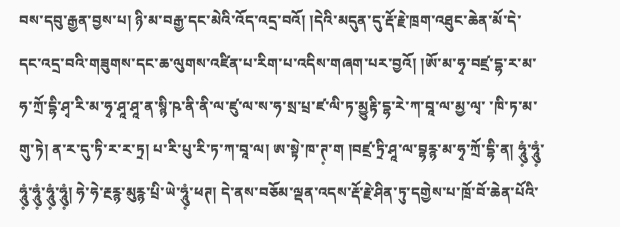བས་དབུ་རྒྱན་བྱས་པ། ཉི་མ་བརྒྱ་དང་མེའི་འོད་འདྲ་བའོ། །དེའི་མདུན་དུ་རྡོ་རྗེ་ཁྲག་འཐུང་ཆེན་མོ་དེ་དང་འདྲ་བའི་གཟུགས་དང་ཆ་ལུགས་འཛིན་པ་རིག་པ་འདིས་གཞག་པར་བྱའོ། །ཨོ་མ་ཧྭ་བཛྲ་དྷ་ར་མ་ཧ་ཀྲོ་དྷི་ཤྭ་རི་མ་ཧྭ་ཤཱ་ཤཱ་ན་སྙི་ཥ་ནི་ནི་ལ་ཛུ་ལ་ས་ཧ་སྲ་པྲ་ཛ་ལི་ཏ་མྱུརྟི་དྷ་རེ་ཀ་བཱ་ལ་མྱ་ལྭ་ ་ཁི་ཏ་མ་གུ་ཏེ། ན་ར་དུ་ཏི་ར་ར་ཏྲ། པ་རི་པུ་རི་ཏ་ཀ་བཱ་ལ། ཨ་སྟེ་ཁ་ཊ༷་ག །བཛྲ་ཏྲི་ཤཱ་ལ་བྷརྙ་མ་ཧྭ་ཀྲོ་དྷི་ན། ཧཱུཾ༷་ཧཱུཾ༷་ཧཱུཾ༷་ཧཱུཾ༷་ཧཱུཾ༷་ཧཱུཾ༷། ཧེ་ཧེ་རྔརྙ་མུརྙ་པྲི་ཡེ་ཧཱུཾ༷་ཕཊ། དེ་ནས་བཅོམ་ལྡན་འདས་རྡོ་རྗེ་ཤིན་ཏུ་དགྱེས་པ་ཁྲོ་བོ་ཆེན་པོའི་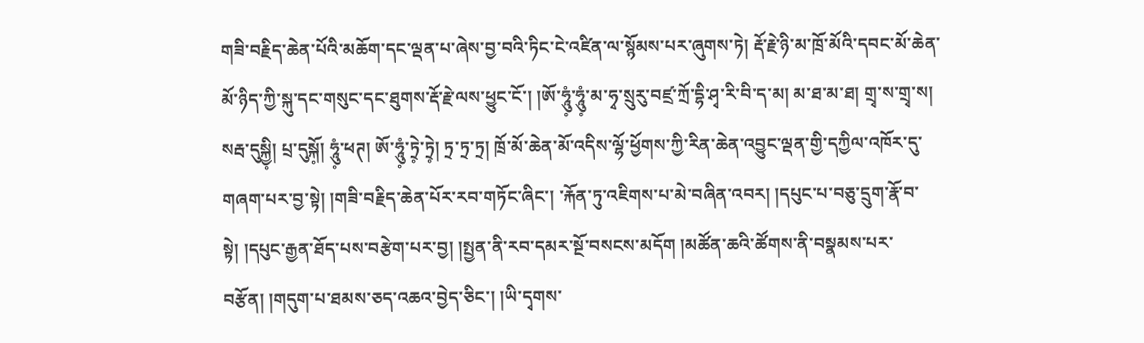གཟི་བརྗིད་ཆེན་པོའི་མཆོག་དང་ལྡན་པ་ཞེས་བྱ་བའི་ཏིང་ངེ་འཛིན་ལ་སྙོམས་པར་ཞུགས་ཏེ། རྡོ་རྗེ་ཉི་མ་ཁྲོ་མོའི་དབང་མོ་ཆེན་མོ་ཉིད་ཀྱི་སྐུ་དང་གསུང་དང་ཐུགས་རྡོ་རྗེ་ལས་ཕྱུང་ངོ་། །ཨོ་ཧཱུཾ༷་ཧཱུཾ༷་མ་ཧྭ་སྲུརུ་བཛྲ་ཀྲོ་དྷི་ཤྭ་རི་བི་ད་མ། མ་ཐ་མ་ཐ། གྲྭ་ས་གྲྭ་ས། སརྦ་དུསྐྱི༷། པྲ་དུསྐོ༷། ཧཱུཾ༷་ཕཊ། ཨོ་ཧཱུཾ༷་ཏྲེ༷་ཏྲེ༷། ཏྲ་ཏྲ་ཏྲ། ཁྲོ་མོ་ཆེན་མོ་འདིས་ལྷོ་ཕྱོགས་ཀྱི་རིན་ཆེན་འབྱུང་ལྡན་གྱི་དཀྱིལ་འཁོར་དུ་གཞག་པར་བྱ་སྟེ། །གཟི་བརྗིད་ཆེན་པོར་རབ་གཏོང་ཞིང་། ་རྐོན་ཏུ་འཇིགས་པ་མེ་བཞིན་འབར། །དཔུང་པ་བཅུ་དྲུག་རྣོ་བ་སྟེ། །དཔུང་རྒྱན་ཐོད་པས་བརྩེག་པར་བྱ། །སྤྱན་ནི་རབ་དམར་སྔོ་བསངས་མདོག །མཚོན་ཆའི་ཚོགས་ནི་བསྣམས་པར་བརྩོན། །གདུག་པ་ཐམས་ཅད་འཆའ་བྱེད་ཅིང་། །ཡི་དྭགས་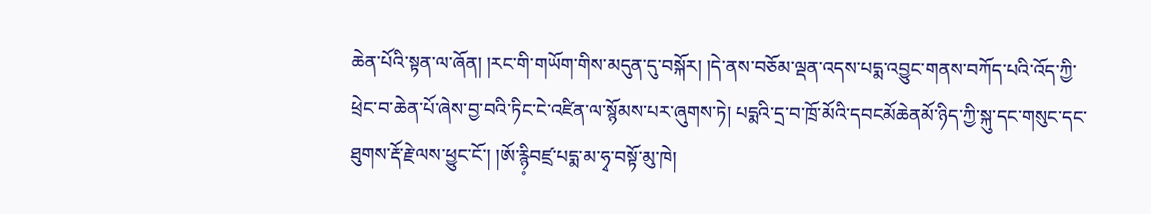ཆེན་པོའི་སྟན་ལ་ཞོན། །རང་གི་གཡོག་གིས་མདུན་དུ་བསྐོར། །དེ་ནས་བཅོམ་ལྡན་འདས་པདྨ་འབྱུང་གནས་བཀོད་པའི་འོད་ཀྱི་ཕྲེང་བ་ཆེན་པོ་ཞེས་བྱ་བའི་ཏིང་ངེ་འཛིན་ལ་སྙོམས་པར་ཞུགས་ཏེ། པདྨའི་དྲ་བ་ཁྲོ་མོའི་དབངམོཆེནམོ་ཉིད་ཀྱི་སྐུ་དང་གསུང་དང་ཐུགས་རྡོ་རྗེ་ལས་ཕྱུང་ངོ་། །ཨོ་རྙི༷བཛྲ་པདྨ་མ་ཧྭ་བསྟོ་མུ་ཁེ།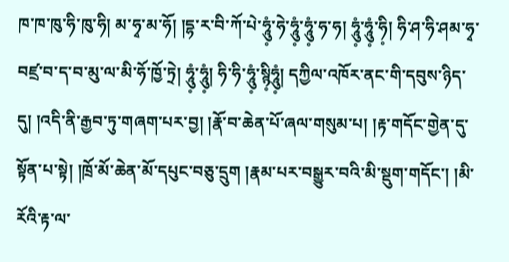ཁ་ཁ་ཁུ་ཧི་ཁུ་ཧི། མ་ཧྭ་མ་ཧོ། །དྷ་ར་བི་ཀོ་པེ་ཧཱུཾ༷་ཧེ་ཧཱུཾ༷་ཧཱུཾ༷་ཧ་ཧ། ཧཱུཾ༷་ཧཱུཾ༷་ཧི༷། ཧི་ཤ་ཧི་ཤམ་ཧྭ་བཛྲ་བ་ད་བ་མུ་ལ་མི་ཧོ་ཁྱོ་ཏྲེ། ཧཱུཾ༷་ཧཱུཾ༷། ཧི་ཧི་ཧཱུཾ༷་སྙི༷ཧཱུཾ༷། དཀྱིལ་འཁོར་ནང་གི་དབུས་ཉིད་དུ། །འདི་ནི་རྒྱབ་ཏུ་གཞག་པར་བྱ། །རྣོ་བ་ཆེན་པོ་ཞལ་གསུམ་པ། །རྟ་གདོང་གྱེན་དུ་སྟོན་པ་སྟེ། །ཁྲོ་མོ་ཆེན་མོ་དཔུང་བཅུ་དྲུག །རྣམ་པར་བསྒྱུར་བའི་མི་སྡུག་གདོང་། །མི་རོའི་རྟ་ལ་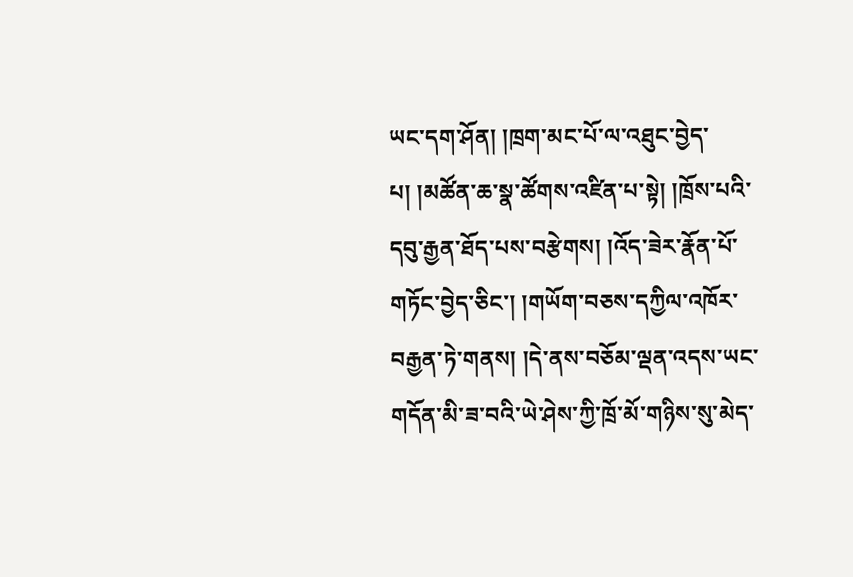ཡང་དག་ཤོན། །ཁྲག་མང་པོ་ལ་འཐུང་བྱེད་པ། །མཚོན་ཆ་སྣ་ཚོགས་འཛིན་པ་སྟེ། །ཁྲོས་པའི་དབུ་རྒྱན་ཐོད་པས་བརྩེགས། །འོད་ཟེར་རྣོན་པོ་གཏོང་བྱེད་ཅིང་། །གཡོག་བཅས་དཀྱིལ་འཁོར་བརྒྱན་ཏེ་གནས། །དེ་ནས་བཅོམ་ལྡན་འདས་ཡང་གདོན་མི་ཟ་བའི་ཡེ་ཤེས་ཀྱི་ཁྲོ་མོ་གཉིས་སུ་མེད་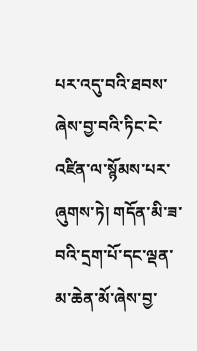པར་འདུ་བའི་ཐབས་ཞེས་བྱ་བའི་ཏིང་ངེ་འཛིན་ལ་སྙོམས་པར་ཞུགས་ཏེ། གདོན་མི་ཟ་བའི་དྲག་པོ་དང་ལྡན་མ་ཆེན་མོ་ཞེས་བྱ་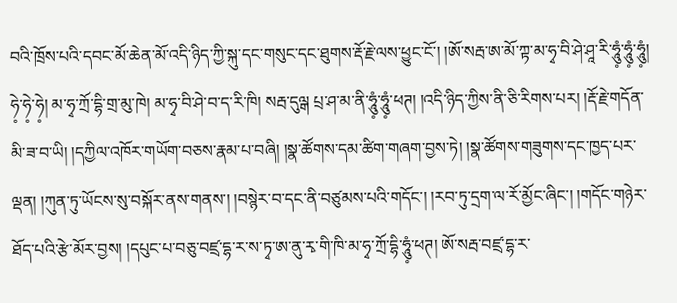བའི་ཁྲོས་པའི་དབང་མོ་ཆེན་མོ་འདི་ཉིད་ཀྱི་སྐུ་དང་གསུང་དང་ཐུགས་རྡོ་རྗེ་ལས་ཕྱུང་ངོ་། །ཨོ་སརྦ་ཨ་མོ་ཀྟ་མ་ཧྭ་བི་ཤེ་ཤཱ་རི་ཧཱུཾ༷་ཧཱུཾ༷་ཧཱུཾ༷། ཧེ༷་ཧེ༷་ཧེ༷། མ་ཧྭ་ཀྲོ་དྷི་གྲ་མུ་ཁེ། མ་ཧྭ་བི་ཤེ་བ་ད་རི་ཁི། སརྦ་དུལྒ པྲ་ཤ་མ་ནི་ཧཱུཾ༷་ཧཱུཾ༷་ཕཊ། །འདི་ཉིད་ཀྱིས་ནི་ཅི་རིགས་པར། །རྡོ་རྗེ་གདོན་མི་ཟ་བ་ཡི། །དཀྱིལ་འཁོར་གཡོག་བཅས་རྣམ་པ་བཞི། །སྣ་ཚོགས་དམ་ཚིག་གཞག་བྱས་ཏེ། །སྣ་ཚོགས་གཟུགས་དང་ཁྱད་པར་ལྡན། །ཀུན་ཏུ་ཡོངས་སུ་བསྐོར་ནས་གནས་། །བསྙེར་བ་དང་ནི་བཙུམས་པའི་གདོང་། །རབ་ཏུ་དྲག་ལ་རོ་མྱོང་ཞིང་། །གདོང་གཉེར་ཐོད་པའི་རྩེ་མོར་བྱས། །དཔུང་པ་བཅུ་བཛྲ་དྷ་ར་ས་ཏྭ་ཨ་ནུ་རྭ་གི་ཁི་མ་ཧྭ་ཀྲོ་དྷི་ཧཱུཾ༷་ཕཊ། ཨོ་སརྦ་བཛྲ་དྷ་ར་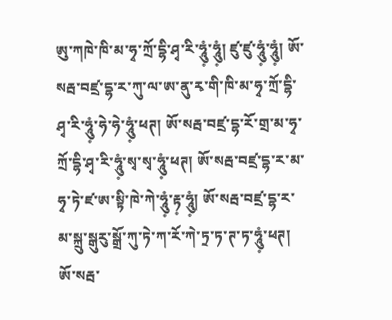ཨུ་ཀཁེ་ཁི་མ་ཧྭ་ཀྲོ་དྷི་ཤྭ་རི་ཧཱུཾ༷་ཧཱུཾ༷། ཛུ་ཛུ་ཧཱུཾ༷་ཧཱུཾ༷། ཨོ་སརྦ་བཛྲ་དྷ་ར་ཀུ་ལ་ཨ་ནུ་རྭ་གི་ཁི་མ་ཧྭ་ཀྲོ་དྷི་ཤྭ་རི་ཧཱུཾ༷་ཧེ་ཧེ་ཧཱུཾ༷་ཕཊ། ཨོ་སརྦ་བཛྲ་དྷ་རོ་གྲ་མ་ཧྭ་ཀྲོ་དྷི་ཤྭ་རི་ཧཱུཾ༷་སྭ་སྭ་ཧཱུཾ༷་ཕཊ། ཨོ་སརྦ་བཛྲ་དྷ་ར་མ་ཧྭ་ཏེ་ཛ་ཨ་སྟི་ཁེ་ཀེ་ཧཱུཾ༷་རྟ༷་ཧཱུཾ༷། ཨོ་སརྦ་བཛྲ་དྷ་ར་མ་སྐྲུ་སྒུརུ་སྒྲོ་ཀུ་ཏེ་ཀ་རོ་ཀེ་ཏྲ་ཏ་ཊ་ཏ་ཧཱུཾ༷་ཕཊ། ཨོ་སརྦ་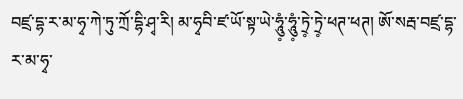བཛྲ་དྷ་ར་མ་ཧྭ་ཀེ་ཏུ་ཀྲོ་དྷི་ཤྭ་རི། མ་ཧྭབི་ཛ་ཡོ་སྟ་ཡེ་ཧཱུཾ༷་ཧཱུཾ༷་ཏྲེ༷་ཏྲེ༷་ཕཊ་ཕཊ། ཨོ་སརྦ་བཛྲ་དྷ་ར་མ་ཧྭ་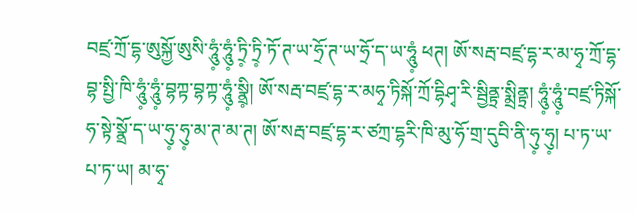བཛྲ་ཀྲོ་དྷ་ཨུསྐྱོ་ཨུསི་ཧཱུཾ༷་ཧཱུཾ༷་ཏྲི༷་ཏྲི༷་ཏོ་ཊ་ཡ་ཧྲོ་ཊ་ཡ་ཧྲོ་ད་ཡ་ཧཱུཾ༷ ཕཊ། ཨོ་སརྦ་བཛྲ་དྷ་ར་མ་ཧྭ་ཀྲོ་དྷ་བྷ་སྤྱི་ཁི་ཧཱུཾ༷་ཧཱུཾ༷་བྷཀྟ་བྷཀྟ་ཧཱུཾ༷་སྣྲི༷། ཨོ་སརྦ་བཛྲ་དྷ་ར་མཧྭ་ཏིསྐོ་ཀྲོ་དྷིཤྭ་རི་སྦྱིནྟྲ་སྨྲིནྟྲ། ཧཱུཾ༷་ཧཱུཾ༷་བཛྲ་ཏིསྐོ་ཧ་སྟེ་སྣྲོ་ད་ཡ་ཧུ༷་ཧུ༷་མ་ཊ་མ་ཊ། ཨོ་སརྦ་བཛྲ་དྷ་ར་ཙཀྲ་དྷརི་ཁི་མུ་ཧོ་གྲ་དུབི་ནི་ཧུ༷་ཧུ༷། པ་ཏ་ཡ་པ་ཏ་ཡ། མ་ཧྭ་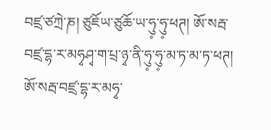བཛྲ་ཙཀྲེ་ཎ། ཙུཇོཡ་ཙུཆོ་ཡ་ཧུ༷་ཧུ༷་ཕཊ། ཨོ་སརྦ་བཛྲ་དྷ་ར་མཧྭཤྭ་ག་པྲ་ཉྭ་ནི་ཧུ༷་ཧུ༷་མ་ཏ་མ་ཏ་ཕཊ། ཨོ་སརྦ་བཛྲ་དྷ་ར་མཧྭ་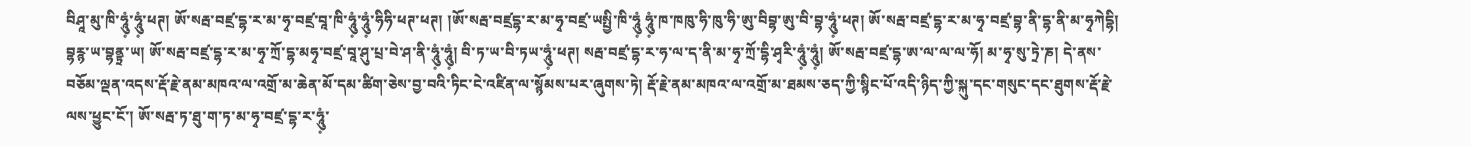བིཤཱ་མུ་ཁི་ཧཱུཾ༷་ཧཱུཾ༷་ཕཊ། ཨོ་སརྦ་བཛྲ་དྷ་ར་མ་ཧྭ་བཛྲ་བཱ་ཁི་ཧཱུཾ༷་ཧཱུཾ༷་ཧིཧི་ཕཊ་ཕཊ། །ཨོ་སརྦ་བཛྲདྷ་ར་མ་ཧྭ་བཛྲ་ཡསྤྱི་ཁི་ཧཱུཾ༷ ཧཱུཾ༷་ཁ་ཁཁུ་ཧི་ཁུ་ཧི་ཨུ་བིབྷ་ཨུ་བི་བྷ་ཧཱུཾ༷་ཕཊ། ཨོ་སརྦ་བཛྲ་དྷ་ར་མ་ཧྭ་བཛྲ་བྷ་ནི་དྷ་ནི་མ་ཧྭཀེདྷི། བྷརྙ་ཡ་བྷནྟྲ་ཡ། ཨོ་སརྦ་བཛྲ་དྷ་ར་མ་ཧྭ་ཀྲོ་དྷ་མཧྭ་བཛྲ་བཱ་ཤུ་པྲ་བེ་ཤ་ནི་ཧཱུཾ༷་ཧཱུཾ༷། བི་ཏ་ཡ་བི་ཏཡ་ཧཱུཾ༷་ཕཊ། སརྦ་བཛྲ་དྷ་ར་ཧ་ལ་ད་ནི་མ་ཧྭ་ཀྲོ་དྷི་ཤྭརི་ཧཱུཾ༷་ཧཱུཾ༷། ཨོ་སརྦ་བཛྲ་དྷ་ཨ་ལ་ལ་ལ་ཧོ། མ་ཧྭ་སུ་ཏྲེ་ཎ། དེ་ནས་བཅོམ་ལྡན་འདས་རྡོ་རྗེ་ནམ་མཁའ་ལ་འགྲོ་མ་ཆེན་མོ་དམ་ཚིག་ཅེས་བྱ་བའི་ཏིང་ངེ་འཛིན་ལ་སྙོམས་པར་ཞུགས་ཏེ། རྡོ་རྗེ་ནམ་མཁའ་ལ་འགྲོ་མ་ཐམས་ཅད་ཀྱི་སྙིང་པོ་འདི་ཉིད་ཀྱི་སྐུ་དང་གསུང་དང་ཐུགས་རྡོ་རྗེ་ལས་ཕྱུང་ངོ་། ཨོ་སརྦ་ཏ་ཐུ་ག་ཏ་མ་ཧྭ་བཛྲ་དྷ་ར་ཧཱུཾ༷་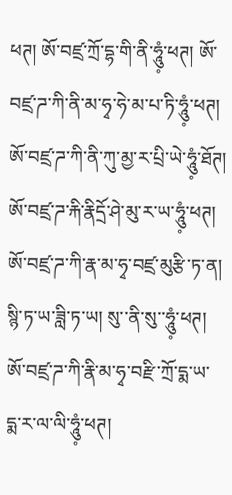ཕཊ། ཨོ་བཛྲ་ཀྲོ་དྷ་གི་ནི་ཧཱུཾ༷་ཕཊ། ཨོ་བཛྲ་ཌ་ཀི་ནི་མ་ཧྭ་ཧེ་མ་པ་ཏི་ཧཱུཾ༷་ཕཊ། ཨོ་བཛྲ་ཌ་ཀི་ནི་ཀུ་མྱ་ར་པྲི་ཡེ་ཧཱུཾ༷་ཐོཊ། ཨོ་བཛྲ་ཌ་རྐི་རྣིདྲོ་ཤེ་མུ་ར་ཡ་ཧཱུཾ༷་ཕཊ། ཨོ་བཛྲ་ཌ་ཀི་རྣ་མ་ཧྭ་བཛྲ་མུརྩི་ཏ་ན། སྙི་ཏ་ཡ་ཟླི་ཏ་ཡ། སུ་་ནི་སུ་་ཧཱུཾ༷་ཕཊ། ཨོ་བཛྲ་ཌ་ཀི་རྣི་མ་ཧྭ་བརྫི་ཀྲོ་དྨ་ཡ་དྨ་ར་ལ་ལི་ཧཱུཾ༷་ཕཊ།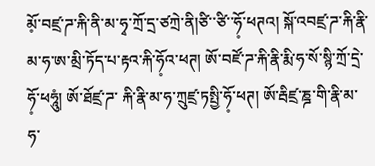མོ༷་བཛྲ་ཌ་རྐི་ནི་མ་ཧྭ་ཀྲོ་དྲ་ཙཀྲེ་ནི།ཙི་་ཙི་་ཧོ༷་ཕཊའ། སྐོ་འབཛྲ་ཌ་རྐི་རྣི་མ་ཧ་ཨ་མྲི་ཏོད་པ་རྟའ་རྐི་ཧོ༷འ་ཕཊ། ཨོ་བཛོ་ཌ་རྐི་རྣི་རྨི་ཧ་སོ་སྙི་ཀྲོ་དྲེ་ཧོ༷་ཕཧཱུཾ། ཨོ་ཐོཛྲ་ཌ་ རྐི་རྣི་མ་ཧ་ཀྲུཛྲ་ཏསྤྱི་ཧོ༷་ཕཊ། ཨོ་རྦིཛྲ་ཎྜ་གི་རྣི་མ་ཧ་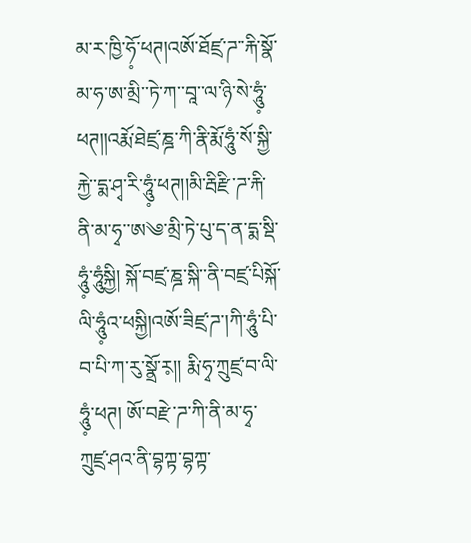མ་ར་ཁྱི་ཧོ༷་ཕཊ།འཨོ་ཐོཛྲ་ཌ་་རྐི་སྣོ་མ་ཧ་ཨ་མྲི་་ཏེ་ཀ་་བཱ་་ལ་ཉི་སེ་ཧཱུཾ༷་ཕཊ།།འརྨོ་ཐེཛྲ་ཎྜ་ཀི་རྣི་རྨོ་ཧཱུཾ་སོ་སྐྱི་རྐྱེ་་དྨ་ཤྭ་རི་ཧཱུཾ༷་ཕཊ།།མི་རྦིརྫི་ཌ་རྐི་ནི་མ་ཧྭ་་ཨ༄་མྲི་ཏེ་པུ་ད་ན་དྨ་སྡི་ཧཱུཾ༷་ཧཱུཾསྐྱི། སྐོ་བཛྲ་ཎྜ་སྐི་་ནི་བཛྲ་པིསྐོ་ལི་ཧཱུཾ༷འ་ཕསྐྱི།འཨོ་ཟིཛྲ་ཌ་།ཀི་ཧཱུཾ་པི་བ་པི་ཀ་རུ་སྣྲོ་ར༷།། རྨི་ཧྭ་ཀྲུཛྲ་བ་ལི་ཧཱུཾ༷་ཕཊ། ཨོ་བརྫེ་ཌ་ཀི་ནི་མ་ཧྭ་ཀྲུཛྲ་ཤའ་ནི་བྷཀྟ་བྷཀྟ་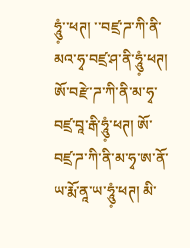ཧཱུཾ༷་་ཕཊ། ་་བཛྲ་ཌ་ཀི་ནི་མའ་ཧྭ་བཛྲ་ཤ་ནི་ཧཱུཾ༷་ཕཊ། ཨོ་བརྫེ་ཌ་ཀི་ནི་མ་ཧྭ་བཛྲ་བཱ་རྒི་ཧཱུཾ༷་ཕཊ། ཨོ་བཛྲ་ཌ་ཀི་ནི་མ་ཧྭ་ཨ་ནོ་ཡ་རྨོ་ནཱ་ཡ་ཧཱུཾ༷་ཕཊ། མི་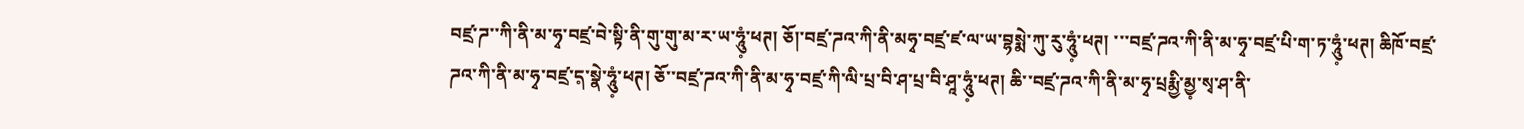བཛྲ་ཌ་་ཀི་ནི་མ་ཧྭ་བཛྲ་བེ་སྟི་ནི་གུ་གུ་མ་ར་ཡ་ཧཱུཾ༷་ཕཊ། ཅོ།་བཛྲ་ཌའ་ཀི་ནི་མཧྭ་བཛྲ་ཛ་ལ་ཡ་བྷསྨེ་ཀུ་རུ་ཧཱུཾ༷་ཕཊ། ་་་བཛྲ་ཌའ་ཀི་ནི་མ་ཧྭ་བཛྲ་པི་ག་ཏ་ཧཱུཾ༷་ཕཊ། ཆིཁོ་བཛྲ་ཌའ་ཀི་ནི་མ་ཧྭ་བཛྲ་ད༷་སྣེ་ཧཱུཾ༷་ཕཊ། ཅོ་་བཛྲ་ཌའ་ཀི་ནི་མ་ཧྭ་བཛྲ་ཀི་ལི་པྲ་བི་ཤ་པྲ་བི་ཤཱ་ཧཱུཾ༷་ཕཊ། ཆི་་བཛྲ་ཌའ་ཀི་ནི་མ་ཧྭ་པྲརྨྱི་མྱ༷་སྭ་ཤ་ནི་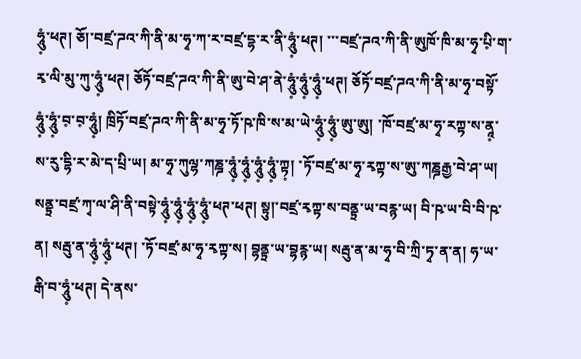ཧཱུཾ༷་ཕཊ། ཅོ།་བཛྲ་ཌའ་ཀི་ནི་མ་ཧྭ་ཀ་ར་བཛྲ་དྷ་ར་ནི་ཧཱུཾ༷་ཕཊ། ་་་བཛྲ་ཌའ་ཀི་ནི་ཨུཁོ་ཁི་མ་ཧྭ་པི༷་ག་རྭ་ལི་མུ་ཀུ་ཧཱུཾ༷་ཕཊ། ཅོཏོ་བཛྲ་ཌའ་ཀི་ནི་ཨུ་བེ་ཤ་ནེ་ཧཱུཾ༷་ཧཱུཾ༷་ཧཱུཾ༷་ཕཊ། ཅོཏོ་བཛྲ་ཌའ་ཀི་ནི་མ་ཧྭ་བསྟོ་ཧཱུཾ༷་ཧཱུཾ༷་བ༷་བ༷་ཧཱུཾ༷། ཁྲིཏོ་བཛྲ་ཌའ་ཀི་ནི་མ་ཧྭ་ཏོ་ཥ་ཁི་ས་མ་ཡེ་ཧཱུཾ༷་ཧཱུཾ༷་ཨུ་ཨུ། ་ཁོ་བཛྲ་མ་ཧྭ་རཀྟ་ས་ནཱ༷་ས་རུ་དྷི་ར་མེ་ད་པྲི་ཡ། མ་ཧྭ་ཀུལྷ་ཀཎྜ་ཧཱུཾ༷་ཧཱུཾ༷་ཧཱུཾ༷་ཧཱུཾ༷་ཀྟ༷། ་ཏོ་བཛྲ་མ་ཧྭ་རྭཀྟ་ས་ཨུ་ཀཎྜརྒྱ་བེ་ཤ་ཡ། སནྟྲ་བཛྲ་ཀྭ་ལ་ཤི་ནི་བསྟེ་ཧཱུཾ༷་ཧཱུཾ༷་ཧཱུཾ༷་ཧཱུཾ༷་ཕཊ་ཕཊ། སྟུ།་བཛྲ་རྭཀྟ་ས་བནྟྲ་ཡ་བརྙ་ཡ། བི་ཥ་ཡ་བི་བི་ཥ་ན། སརྦུ་ན་ཧཱུཾ༷་ཧཱུཾ༷་ཕཊ། ་ཏོ་བཛྲ་མ་ཧྭ་རྭཀྟ་ས། བྷནྟྲ་ཡ་བྷརྙ་ཡ། སརྦུ་ན་མ་ཧྭ་བི་ཀྲི་ཏྭ་ན་ན། ཧ་ཡ་རྒི་བ་ཧཱུཾ༷་ཕཊ། དེ་ནས་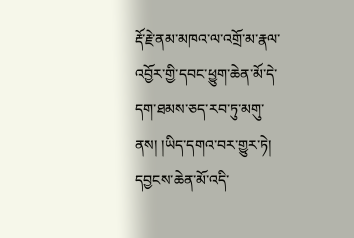རྡོ་རྗེ་ནམ་མཁའ་ལ་འགྲོ་མ་རྣལ་འབྱོར་གྱི་དབང་ཕྱུག་ཆེན་མོ་དེ་དག་ཐམས་ཅད་རབ་ཏུ་མགུ་ནས། །ཡིད་དགའ་བར་གྱུར་ཏེ། དབྱངས་ཆེན་མོ་འདི་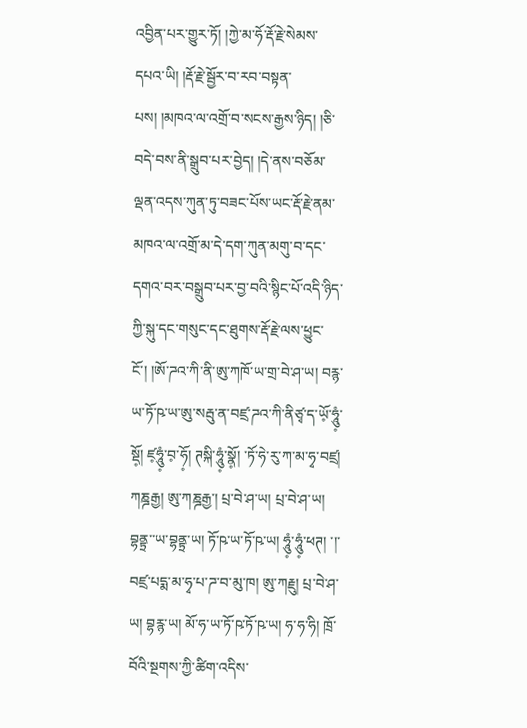འབྱིན་པར་གྱུར་ཏོ། །ཀྱེ་མ་ཧོ་རྡོ་རྗེ་སེམས་དཔའ་ཡི། །རྡོ་རྗེ་སྦྱོར་བ་རབ་བསྟན་པས། །མཁའ་ལ་འགྲོ་བ་སངས་རྒྱས་ཉིད། །ཅི་བདེ་བས་ནི་སྒྲུབ་པར་བྱེད། །དེ་ནས་བཅོམ་ལྡན་འདས་ཀུན་ཏུ་བཟང་པོས་ཡང་རྡོ་རྗེ་ནམ་མཁའ་ལ་འགྲོ་མ་དེ་དག་ཀུན་མགུ་བ་དང་དགའ་བར་བསྒྲུབ་པར་བྱ་བའི་སྙིང་པོ་འདི་ཉིད་ཀྱི་སྐུ་དང་གསུང་དང་ཐུགས་རྡོ་རྗེ་ལས་ཕྱུང་ངོ་། །ཨོ་ཌའ་ཀི་ནི་ཨུ་ཀཁོ་ཡ་གྲ་བེ་ཤ་ཡ། བརྙ་ཡ་ཏོ་ཥ་ཡ་ཨུ་སརྦུ་ན་བཛྲ་ཌའ་ཀི་ནིཙྭ་ད་ཡོ༷་ཧཱུཾ༷་སྡོ༷། ཛ༷ཧཱུཾ༷་བ༷་ཧོ༷། ཊསྐི་ཧཱུཾ༷་སྣོ༷། ་ཏོ་ཧེ་རུ་ཀ་མ་ཧྭ་བཛྲ། ཀཎྜརྒྱ། ཨུ་ཀཎྜརྒྱ་། པྲ་བེ་ཤ་ཡ། པྲ་བེ་ཤ་ཡ། བྷནྟྲ་་ཡ་བྷནྟྲ་ཡ། ཏོ་ཥ་ཡ་ཏོ་ཥ་ཡ། ཧཱུཾ༷་ཧཱུཾ༷་ཕཊ། ་།་བཛྲ་པདྨ་མ་ཧྭ་པ་ཌ་བ་མུ་ཁ། ཨུ་ཀརྗུ། པྲ་བེ་ཤ་ཡ། བྷརྙ་ཡ། མོ་ཧ་ཡ་ཏོ་ཥ་ཏོ་ཥ་ཡ། ཧ་ཧ་ཧི། ཁྲོ་བོའི་སྔགས་ཀྱི་ཚིག་འདིས་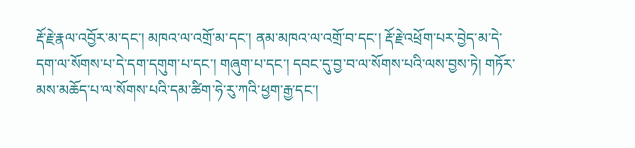རྡོ་རྗེ་རྣལ་འབྱོར་མ་དང་། མཁའ་ལ་འགྲོ་མ་དང་། ནམ་མཁའ་ལ་འགྲོ་བ་དང་། རྡོ་རྗེ་འཕྲོག་པར་བྱེད་མ་དེ་དག་ལ་སོགས་པ་དེ་དག་དགུག་པ་དང་། གཞུག་པ་དང་། དབང་དུ་བྱ་བ་ལ་སོགས་པའི་ལས་བྱས་ཏེ། གཏོར་མས་མཆོད་པ་ལ་སོགས་པའི་དམ་ཚིག་ཧེ་རུ་ཀའི་ཕྱག་རྒྱ་དང་།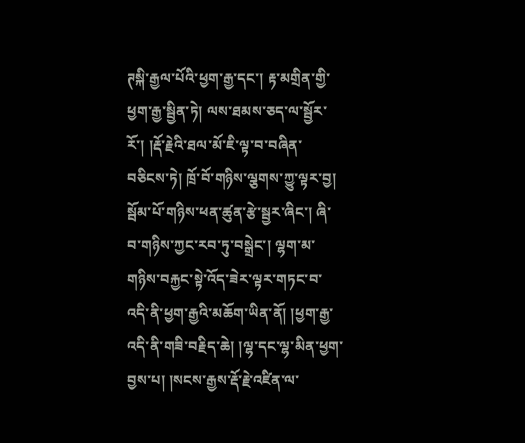ཊསྐི་རྒྱལ་པོའི་ཕྱག་རྒྱ་དང་། རྟ་མགྲིན་གྱི་ཕྱག་རྒྱ་སྦྱིན་ཏེ། ལས་ཐམས་ཅད་ལ་སྦྱོར་རོ་། །རྡོ་རྗེའི་ཐལ་མོ་ཇི་ལྟ་བ་བཞིན་བཅིངས་ཏེ། ཁྲོ་བོ་གཉིས་ལྕགས་ཀྱུ་ལྟར་བྱ། སྦོམ་པོ་གཉིས་ཕན་ཚུན་རྩེ་སྦྱར་ཞིང་། ཞི་བ་གཉིས་ཀྱང་རབ་ཏུ་བསྒྲེང་། ལྷག་མ་གཉིས་བརྐྱང་སྟེ་འོད་ཟེར་ལྟར་གཏང་བ་འདི་ནི་ཕྱག་རྒྱའི་མཆོག་ཡིན་ནོ། །ཕྱག་རྒྱ་འདི་ནི་གཟི་བརྗིད་ཆེ། །ལྷ་དང་ལྷ་མིན་ཕྱག་བྱས་པ། །སངས་རྒྱས་རྡོ་རྗེ་འཛིན་ལ་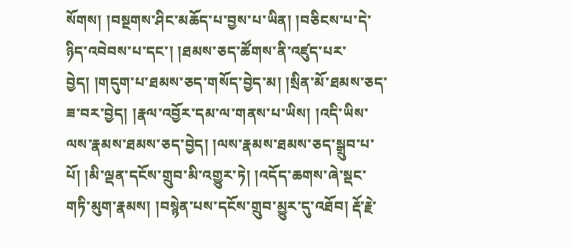སོགས། །བསྔགས་ཤིང་མཆོད་པ་བྱས་པ་ཡིན། །བཅིངས་པ་དེ་ཉིད་འབེབས་པ་དང་། །ཐམས་ཅད་ཚོགས་ནི་འཛུད་པར་བྱེད། །གདུག་པ་ཐམས་ཅད་གསོད་བྱེད་མ། །སྲིན་མོ་ཐམས་ཅད་ཟ་བར་བྱེད། །རྣལ་འབྱོར་དམ་ལ་གནས་པ་ཡིས། །འདི་ཡིས་ལས་རྣམས་ཐམས་ཅད་བྱེད། །ལས་རྣམས་ཐམས་ཅད་སྒྲུབ་པ་པོ། །མི་ལྡན་དངོས་གྲུབ་མི་འགྱུར་ཏེ། །འདོད་ཆགས་ཞེ་སྡང་གཏི་མུག་རྣམས། །བསྙེན་པས་དངོས་གྲུབ་མྱུར་དུ་འཐོབ། རྡོ་རྗེ་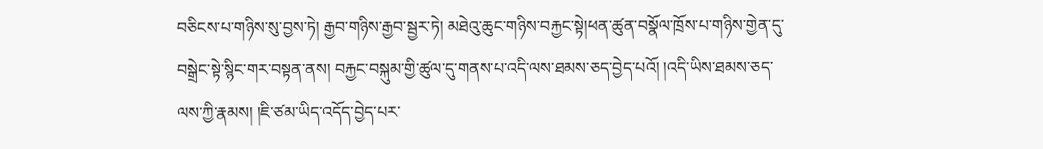བཅིངས་པ་གཉིས་སུ་བྱས་ཏེ། རྒྱབ་གཉིས་རྒྱབ་སྦྱར་ཏེ། མཐེའུ་ཆུང་གཉིས་བརྐྱང་སྟེ།ཕན་ཚུན་བསྣོལ་ཁྲོས་པ་གཉིས་གྱེན་དུ་བསྒྲེང་སྟེ་སྙིང་གར་བསྟན་ནས། བརྐྱང་བསྐུམ་གྱི་ཚུལ་དུ་གནས་པ་འདི་ལས་ཐམས་ཅད་བྱེད་པའོ། །འདི་ཡིས་ཐམས་ཅད་ལས་ཀྱི་རྣམས། །ཇི་ཙམ་ཡིད་འདོད་བྱེད་པར་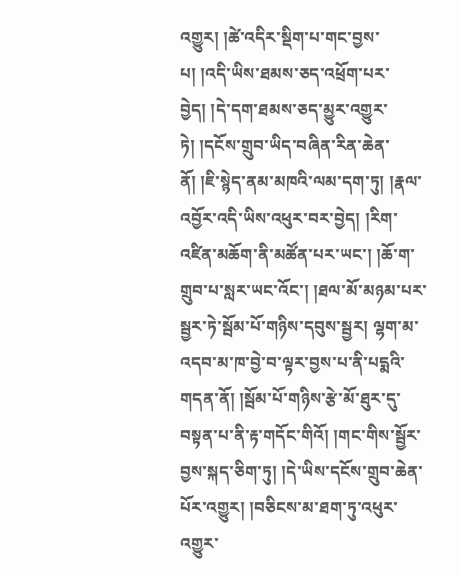འགྱུར། །ཚེ་འདིར་སྡིག་པ་གང་བྱས་པ། །འདི་ཡིས་ཐམས་ཅད་འཕྲོག་པར་བྱེད། །དེ་དག་ཐམས་ཅད་མྱུར་འགྱུར་ཏེ། །དངོས་གྲུབ་ཡིད་བཞིན་རིན་ཆེན་ནོ། །ཇི་སྙེད་ནམ་མཁའི་ལམ་དག་ཏུ། །རྣལ་འབྱོར་འདི་ཡིས་འཕུར་བར་བྱེད། །རིག་འཛིན་མཆོག་ནི་མཚོན་པར་ཡང་། །ཆོ་ག་གྲུབ་པ་སླར་ཡང་འོང་། །ཐལ་མོ་མཉམ་པར་སྦྱར་ཏེ་སྦོམ་པོ་གཉིས་དབུས་སྦྱར། ལྷག་མ་འདབ་མ་ཁ་བྱེ་བ་ལྟར་བྱས་པ་ནི་པདྨའི་གདན་ནོ། །སྦོམ་པོ་གཉིས་རྩེ་མོ་ཐུར་དུ་བསྟན་པ་ནི་རྟ་གདོང་གིའོ། །གང་གིས་སྦྱོར་བྱས་སྐད་ཅིག་ཏུ། །དེ་ཡིས་དངོས་གྲུབ་ཆེན་པོར་འགྱུར། །བཅིངས་མ་ཐག་ཏུ་འཕུར་འགྱུར་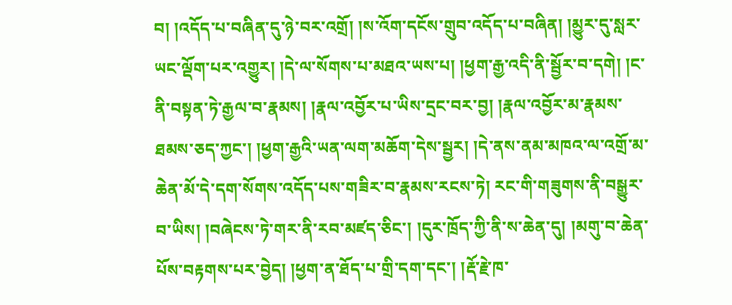བ། །འདོད་པ་བཞིན་དུ་ཉེ་བར་འགྲོ། །ས་འོག་དངོས་གྲུབ་འདོད་པ་བཞིན། །མྱུར་དུ་སླར་ཡང་ལྡོག་པར་འགྱུར། །དེ་ལ་སོགས་པ་མཐའ་ཡས་པ། །ཕྱག་རྒྱ་འདི་ནི་སྦྱོར་བ་དགེ། །ང་ནི་བསྟན་ཏེ་རྒྱལ་བ་རྣམས། །རྣལ་འབྱོར་པ་ཡིས་དྲང་བར་བྱ། །རྣལ་འབྱོར་མ་རྣམས་ཐམས་ཅད་ཀྱང་། །ཕྱག་རྒྱའི་ཡན་ལག་མཆོག་དེས་སྦྱར། །དེ་ནས་ནམ་མཁའ་ལ་འགྲོ་མ་ཆེན་མོ་དེ་དག་སོགས་འདོད་པས་གཟིར་བ་རྣམས་རངས་ཏེ། རང་གི་གཟུགས་ནི་བསྒྱུར་བ་ཡིས། །བཞེངས་ཏེ་གར་ནི་རབ་མཛད་ཅིང་། །དུར་ཁྲོད་ཀྱི་ནི་ས་ཆེན་དུ། །མགུ་བ་ཆེན་པོས་བརྟགས་པར་བྱེད། །ཕྱག་ན་ཐོད་པ་གྲི་དག་དང་། །རྡོ་རྗེ་ཁ་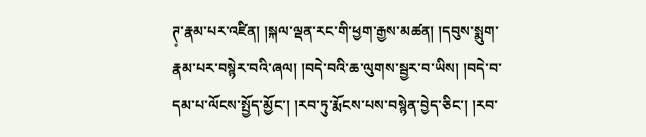ཊ༷་རྣམ་པར་འཛིན། །སྐལ་ལྡན་རང་གི་ཕྱག་རྒྱས་མཚན། །དབུས་སྨུག་རྣམ་པར་བསྙེར་བའི་ཞལ། །བདེ་བའི་ཆ་ལུགས་སྦྱར་བ་ཡིས། །བདེ་བ་དམ་པ་ལོངས་སྤྱོད་མྱོང་། །རབ་ཏུ་རྨོངས་པས་བསྙེན་བྱེད་ཅིང་། །རབ་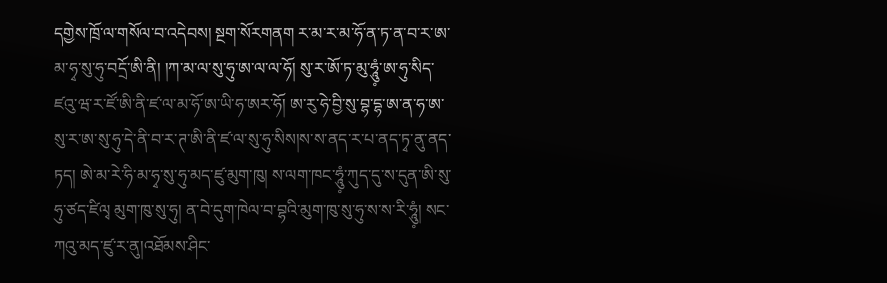དགྱེས་ཁྲོ་ལ་གསོལ་བ་འདེབས། སྔག་སོརགནག ར་མ་ར་མ་ཧོ་ན་ཏ་ན་བ་ར་ཨ་མ་ཧྭ་སུ་ཧུ་བདྲོ་ཨི་ནི། །ཀ་མ་ལ་སུ་ཧུ་ཨ་ལ་ལ་ཧོ། སུ་ར་ཨོ་ཏ་མུ་ཧཱུཾ༷་ཨ་ཧུ་སིད་ཛའུ་ཝ་ར་ཛོ་ཨི་ནི་ཛ་ལ་མ་ཧོ་ཨ་ཡི་ཧ་ཨར་ཧོ། ཨ་རུ་ཧེ་བྱི་སུ་བྷ་དྷ་ཨ་ན་ཧ་ཨ་སུ་ར་ཨ་སུ་ཧུ་དེ་ནི་བ་ར་ཊ་ཨི་ནི་ཛ་ལ་སུ་ཧུ་སིས།ས་ས་ནད་ར་པ་ནད་ཏྭ་ནུ་ནད་ཏད། ཨེ་མ་རེ་ཧི་མ་ཧྭ་སུ་ཧུ་མད་ཛུ་མུག་ཁུ། ས་ལག་ཁང་ཧཱུཾ༷་ཀུད་དུ་ས་དུན་ཨི་སུ་ཧུ་ཙད་ཛིལྭ མུག་ཁུ་སུ་ཧུ། ན་བེ་དུག་ཁེལ་བ་བྷའི་མུག་ཁུ་སུ་ཧུ་ས་ས་རི་ཧཱུཾ༷། སང་ཀའུ་མད་ཛུ་ར་ནུ།འཐོམས་ཤིང་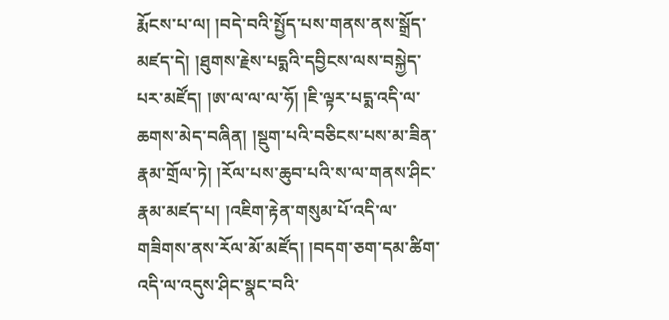རྨོངས་པ་ལ། །བདེ་བའི་སྤྱོད་པས་གནས་ནས་སྒྲོད་མཛད་དེ། །ཐུགས་རྗེས་པདྨའི་དབྱིངས་ལས་བསྐྱེད་པར་མཛོད། །ཨ་ལ་ལ་ལ་ཧོ། །ཇི་ལྟར་པདྨ་འདི་ལ་ཆགས་མེད་བཞིན། །སྡུག་པའི་བཅིངས་པས་མ་ཟིན་རྣམ་གྲོལ་ཏེ། །རོལ་པས་ཆུབ་པའི་ས་ལ་གནས་ཤིང་རྣམ་མཛད་པ། །འཇིག་རྟེན་གསུམ་པོ་འདི་ལ་གཟིགས་ནས་རོལ་མོ་མཛོད། །བདག་ཅག་དམ་ཚིག་འདི་ལ་འདུས་ཤིང་སྣང་བའི་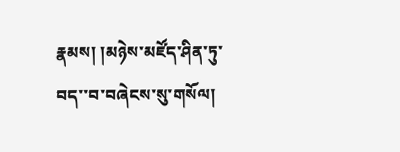རྣམས། །མཉེས་མཛོད་ཤིན་ཏུ་བད་་བ་བཞེངས་སུ་གསོལ།